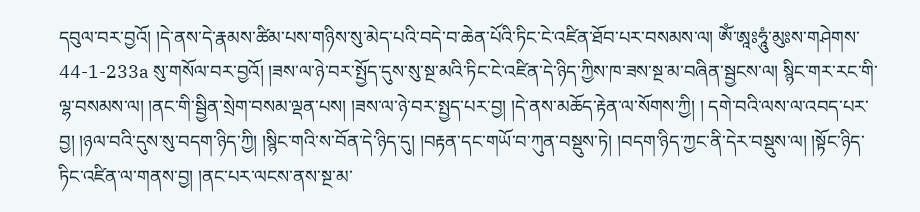དབུལ་བར་བྱའོ། །དེ་ནས་དེ་རྣམས་ཚིམ་པས་གཉིས་སུ་མེད་པའི་བདེ་བ་ཆེན་པོའི་ཏིང་ངེ་འཛིན་ཐོབ་པར་བསམས་ལ། ཨོཾ་ཨཱཿཧཱུཾ་མུཿས་གཤེགས་ 44-1-233a སུ་གསོལ་བར་བྱའོ། །ཟས་ལ་ཉེ་བར་སྤྱོད་དུས་སུ་སྔ་མའི་ཏིང་ངེ་འཛིན་དེ་ཉིད་ཀྱིས་ཁ་ཟས་སྔ་མ་བཞིན་སྦྱངས་ལ། སྙིང་གར་རང་གི་ལྷ་བསམས་ལ། །ནང་གི་སྦྱིན་སྲེག་བསམ་ལྡན་པས། །ཟས་ལ་ཉེ་བར་སྤྱད་པར་བྱ། །དེ་ནས་མཆོད་རྟེན་ལ་སོགས་ཀྱི། ། དགེ་བའི་ལས་ལ་འབད་པར་བྱ། །ཉལ་བའི་དུས་སུ་བདག་ཉིད་ཀྱི། །སྙིང་གའི་ས་བོན་དེ་ཉིད་དུ། །བརྟན་དང་གཡོ་བ་ཀུན་བསྡུས་ཏེ། །བདག་ཉིད་ཀྱང་ནི་དེར་བསྡུས་ལ། །སྟོང་ཉིད་ཏིང་འཛིན་ལ་གནས་བྱ། །ནང་པར་ལངས་ནས་སྔ་མ་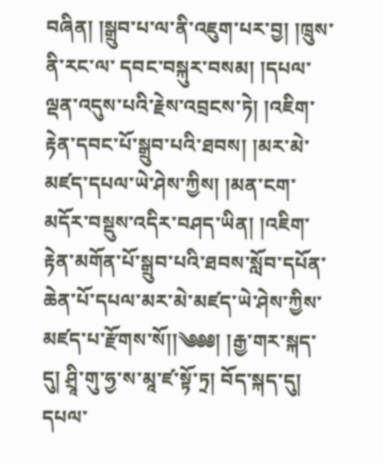བཞིན། །སྒྲུབ་པ་ལ་ནི་འཇུག་པར་བྱ། །ཁྲུས་ནི་རང་ལ་ དབང་བསྐུར་བསམ། །དཔལ་ལྡན་འདུས་པའི་རྗེས་འབྲངས་ཏེ། །འཇིག་རྟེན་དབང་པོ་སྒྲུབ་པའི་ཐབས། །མར་མེ་མཛད་དཔལ་ཡེ་ཤེས་ཀྱིས། །མན་ངག་མདོར་བསྡུས་འདིར་བཤད་ཡིན། །འཇིག་རྟེན་མགོན་པོ་སྒྲུབ་པའི་ཐབས་སློབ་དཔོན་ཆེན་པོ་དཔལ་མར་མེ་མཛད་ཡེ་ཤེས་ཀྱིས་ མཛད་པ་རྫོགས་སོ།།༄༅༅། །རྒྱ་གར་སྐད་དུ། ཤྲཱི་གུ་ཧྱ་ས་མཱ་ཛ་སྟོ་ཏྲ། བོད་སྐད་དུ། དཔལ་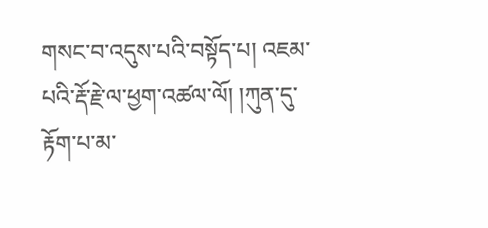གསང་བ་འདུས་པའི་བསྟོད་པ། འཇམ་པའི་རྡོ་རྗེ་ལ་ཕྱག་འཚལ་ལོ། །ཀུན་དུ་རྟོག་པ་མ་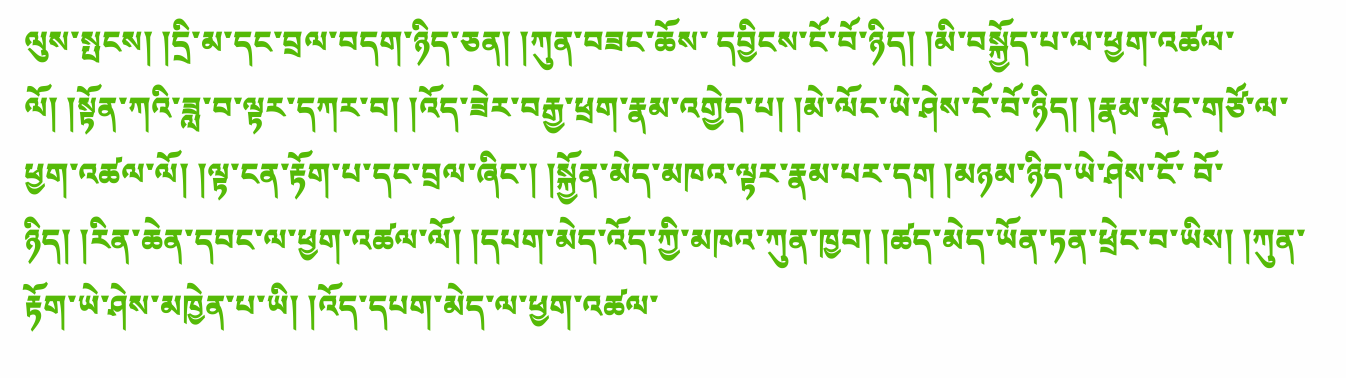ལུས་སྤངས། །དྲི་མ་དང་བྲལ་བདག་ཉིད་ཅན། །ཀུན་བཟང་ཆོས་ དབྱིངས་ངོ་བོ་ཉིད། །མི་བསྐྱོད་པ་ལ་ཕྱག་འཚལ་ལོ། །སྟོན་ཀའི་ཟླ་བ་ལྟར་དཀར་བ། །འོད་ཟེར་བརྒྱ་ཕྲག་རྣམ་འགྱེད་པ། །མེ་ལོང་ཡེ་ཤེས་ངོ་བོ་ཉིད། །རྣམ་སྣང་གཙོ་ལ་ཕྱག་འཚལ་ལོ། །ལྟ་ངན་རྟོག་པ་དང་བྲལ་ཞིང་། །སྐྱོན་མེད་མཁའ་ལྟར་རྣམ་པར་དག །མཉམ་ཉིད་ཡེ་ཤེས་ངོ་ བོ་ཉིད། །རིན་ཆེན་དབང་ལ་ཕྱག་འཚལ་ལོ། །དཔག་མེད་འོད་ཀྱི་མཁའ་ཀུན་ཁྱབ། །ཚད་མེད་ཡོན་ཏན་ཕྲེང་བ་ཡིས། །ཀུན་རྟོག་ཡེ་ཤེས་མཁྱེན་པ་ཡི། །འོད་དཔག་མེད་ལ་ཕྱག་འཚལ་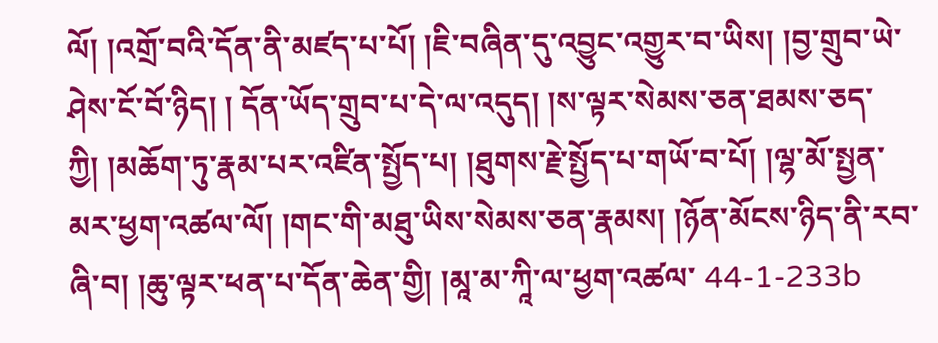ལོ། །འགྲོ་བའི་དོན་ནི་མཛད་པ་པོ། །ཇི་བཞིན་དུ་འབྱུང་འགྱུར་བ་ཡིས། །བྱ་གྲུབ་ཡེ་ཤེས་ངོ་བོ་ཉིད། ། དོན་ཡོད་གྲུབ་པ་དེ་ལ་འདུད། །ས་ལྟར་སེམས་ཅན་ཐམས་ཅད་ཀྱི། །མཆོག་ཏུ་རྣམ་པར་འཛིན་སྤྱོད་པ། །ཐུགས་རྗེ་སྤྱོད་པ་གཡོ་བ་པོ། །ལྷ་མོ་སྤྱན་མར་ཕྱག་འཚལ་ལོ། །གང་གི་མཐུ་ཡིས་སེམས་ཅན་རྣམས། །ཉོན་མོངས་ཉིད་ནི་རབ་ཞི་བ། །ཆུ་ལྟར་ཕན་པ་དོན་ཆེན་གྱི། །མཱ་མ་ཀཱི་ལ་ཕྱག་འཚལ་ 44-1-233b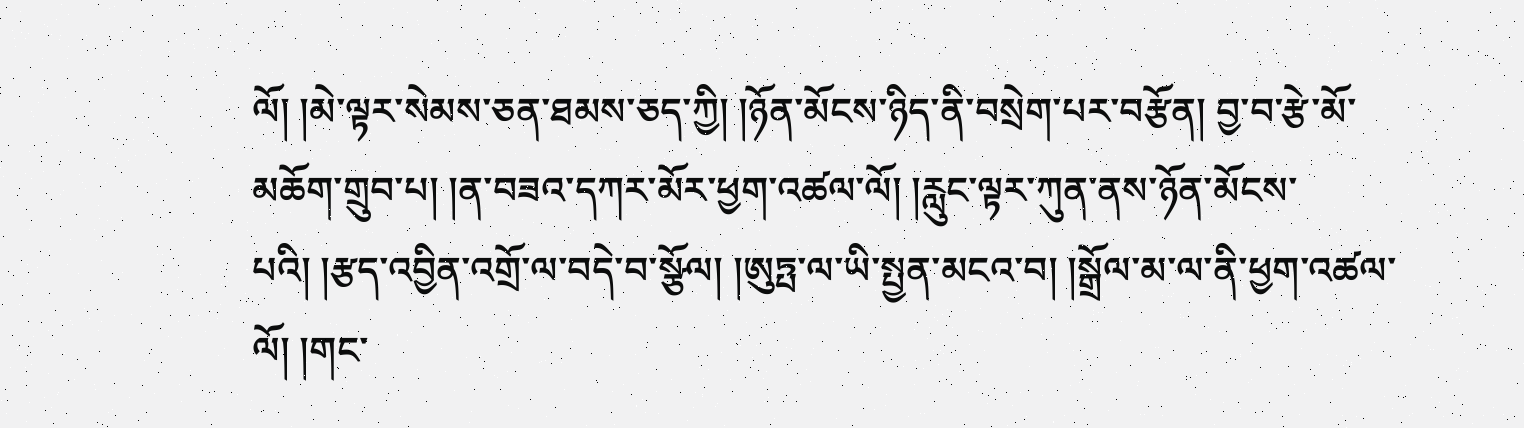ལོ། །མེ་ལྟར་སེམས་ཅན་ཐམས་ཅད་ཀྱི། །ཉོན་མོངས་ཉིད་ནི་བསྲེག་པར་བརྩོན། བྱ་བ་རྩེ་མོ་མཆོག་གྲུབ་པ། །ན་བཟའ་དཀར་མོར་ཕྱག་འཚལ་ལོ། །རླུང་ལྟར་ཀུན་ནས་ཉོན་མོངས་པའི། །རྩད་འབྱིན་འགྲོ་ལ་བདེ་བ་སྩོལ། །ཨུཏྤ་ལ་ཡི་སྤྱན་མངའ་བ། །སྒྲོལ་མ་ལ་ནི་ཕྱག་འཚལ་ ལོ། །གང་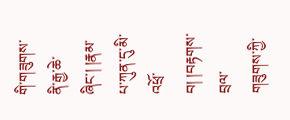གི་གཟུགས་ནི་རྒྱ་ཆེ་ཞིང་། །རྣམ་པ་ཀུན་དུ་མི་འཕྲོ་བ། །བརྟགས་བྲལ་གཟུགས་ཀྱི་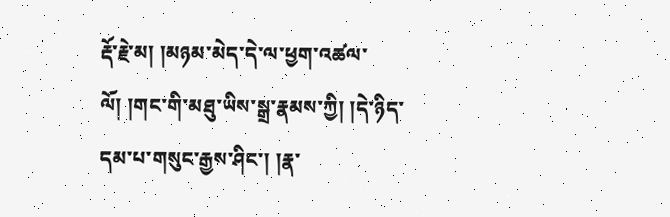རྡོ་རྗེ་མ། །མཉམ་མེད་དེ་ལ་ཕྱག་འཚལ་ལོ། །གང་གི་མཐུ་ཡིས་སྒྲ་རྣམས་ཀྱི། །དེ་ཉིད་དམ་པ་གསུང་རྒྱས་ཤིང་། །རྣ་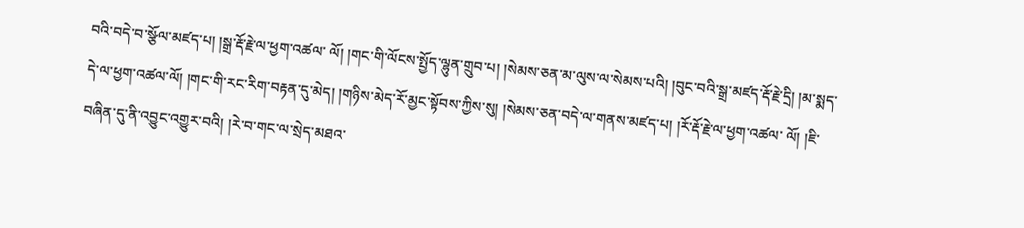བའི་བདེ་བ་སྩོལ་མཛད་པ། །སྒྲ་རྡོ་རྗེ་ལ་ཕྱག་འཚལ་ ལོ། །གང་གི་ལོངས་སྤྱོད་ལྷུན་གྲུབ་པ། །སེམས་ཅན་མ་ལུས་ལ་སེམས་པའི། །བུང་བའི་སྒྲ་མཛད་རྡོ་རྗེ་དྲི། །མ་སྨད་དེ་ལ་ཕྱག་འཚལ་ལོ། །གང་གི་རང་རིག་བརྟན་དུ་མེད། །གཉིས་མེད་རོ་མྱང་སྟོབས་ཀྱིས་སུ། །སེམས་ཅན་བདེ་ལ་གནས་མཛད་པ། །རོ་རྡོ་རྗེ་ལ་ཕྱག་འཚལ་ ལོ། །ཇི་བཞིན་དུ་ནི་འབྱུང་འགྱུར་བའི། །རེ་བ་གང་ལ་སྲེད་མཐའ་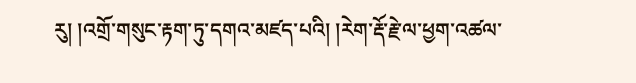རུ། །འགྲོ་གསུང་རྟག་ཏུ་དགའ་མཛད་པའི། །རེག་རྡོ་རྗེ་ལ་ཕྱག་འཚལ་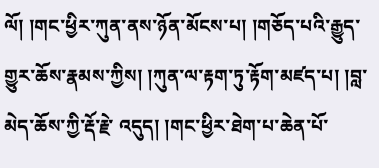ལོ། །གང་ཕྱིར་ཀུན་ནས་ཉོན་མོངས་པ། །གཅོད་པའི་རྒྱུད་གྱུར་ཆོས་རྣམས་ཀྱིས། །ཀུན་ལ་རྟག་ཏུ་རྟོག་མཛད་པ། །བླ་མེད་ཆོས་ཀྱི་རྡོ་རྗེ་ འདུད། །གང་ཕྱིར་ཐེག་པ་ཆེན་པོ་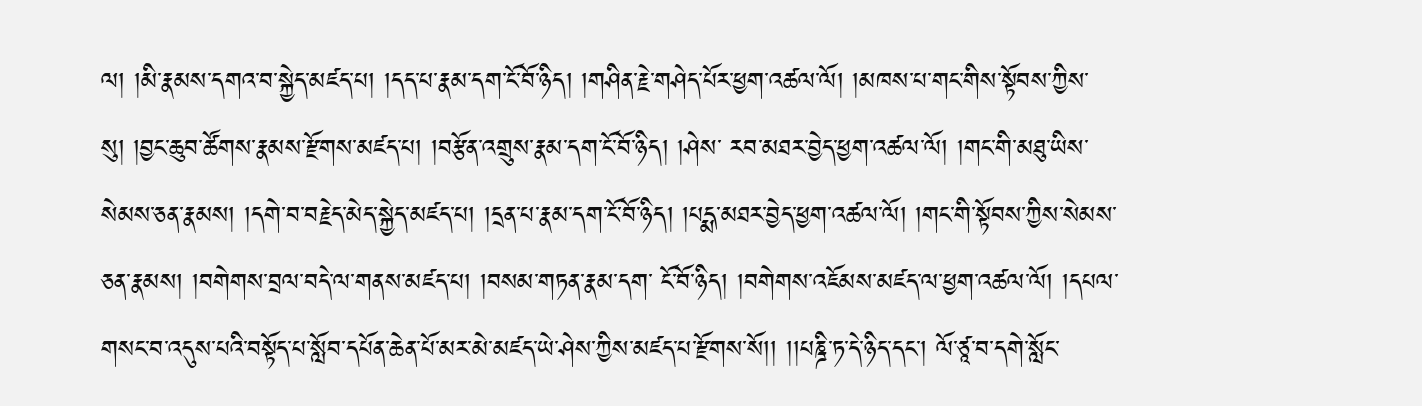ལ། །མི་རྣམས་དགའ་བ་སྐྱེད་མཛད་པ། །དད་པ་རྣམ་དག་ངོ་བོ་ཉིད། །གཤིན་རྗེ་གཤེད་པོར་ཕྱག་འཚལ་ལོ། །མཁས་པ་གང་གིས་སྟོབས་ཀྱིས་སུ། །བྱང་ཆུབ་ཚོགས་རྣམས་རྫོགས་མཛད་པ། །བརྩོན་འགྲུས་རྣམ་དག་ངོ་བོ་ཉིད། །ཤེས་ རབ་མཐར་བྱེད་ཕྱག་འཚལ་ལོ། །གང་གི་མཐུ་ཡིས་སེམས་ཅན་རྣམས། །དགེ་བ་བརྗེད་མེད་སྐྱེད་མཛད་པ། །དྲན་པ་རྣམ་དག་ངོ་བོ་ཉིད། །པདྨ་མཐར་བྱེད་ཕྱག་འཚལ་ལོ། །གང་གི་སྟོབས་ཀྱིས་སེམས་ཅན་རྣམས། །བགེགས་བྲལ་བདེ་ལ་གནས་མཛད་པ། །བསམ་གཏན་རྣམ་དག་ ངོ་བོ་ཉིད། །བགེགས་འཇོམས་མཛད་ལ་ཕྱག་འཚལ་ལོ། །དཔལ་གསང་བ་འདུས་པའི་བསྟོད་པ་སློབ་དཔོན་ཆེན་པོ་མར་མེ་མཛད་ཡེ་ཤེས་ཀྱིས་མཛད་པ་རྫོགས་སོ།། །།པཎྜི་ཏ་དེ་ཉིད་དང་། ལོ་ཙཱ་བ་དགེ་སློང་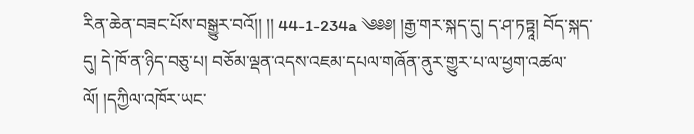རིན་ཆེན་བཟང་པོས་བསྒྱུར་བའོ།། །། 44-1-234a ༄༅༅། །རྒྱ་གར་སྐད་དུ། ད་ཤ་ཏཏྟཱ། བོད་སྐད་དུ། དེ་ཁོ་ན་ཉིད་བཅུ་པ། བཅོམ་ལྡན་འདས་འཇམ་དཔལ་གཞོན་ནུར་གྱུར་པ་ལ་ཕྱག་འཚལ་ལོ། །དཀྱིལ་འཁོར་ཡང་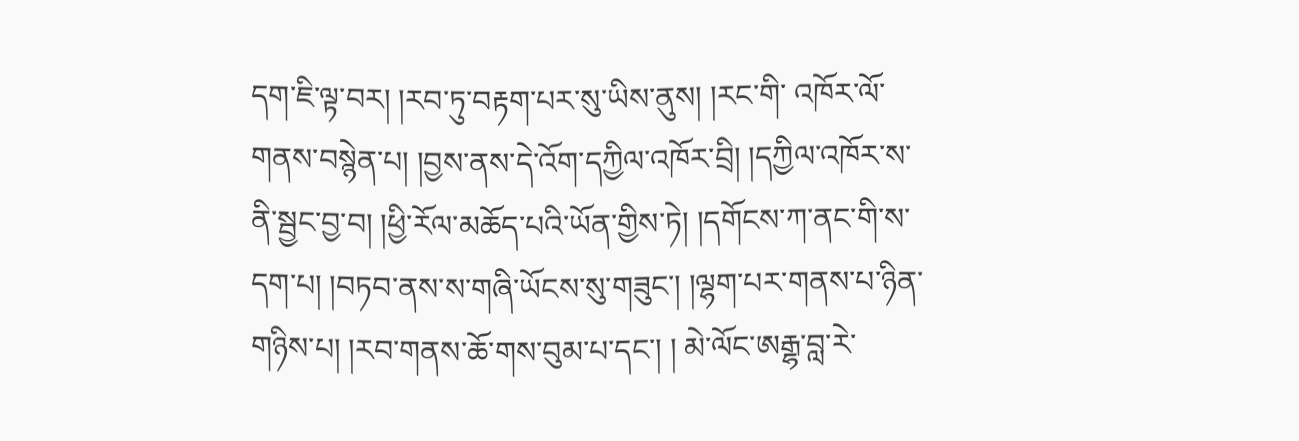དག་ཇི་ལྟ་བར། །རབ་ཏུ་བརྟག་པར་སུ་ཡིས་ནུས། །རང་གི་ འཁོར་ལོ་གནས་བསྙེན་པ། །བྱས་ནས་དེ་འོག་དཀྱིལ་འཁོར་བྲི། །དཀྱིལ་འཁོར་ས་ནི་སྦྱང་བྱ་བ། །ཕྱི་རོལ་མཆོད་པའི་ཡོན་གྱིས་ཏེ། །དགོངས་ཀ་ནང་གི་ས་དག་པ། །བཏབ་ནས་ས་གཞི་ཡོངས་སུ་གཟུང་། །ལྷག་པར་གནས་པ་ཉིན་གཉིས་པ། །རབ་གནས་ཆོ་གས་བུམ་པ་དང་། ། མེ་ལོང་ཨརྒྷ་བླ་རེ་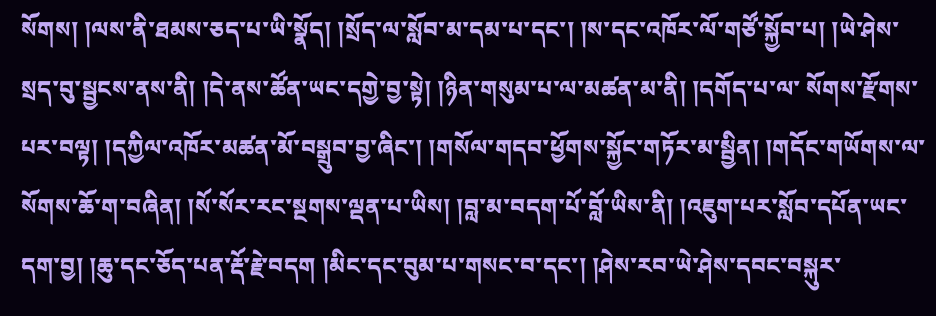སོགས། །ལས་ནི་ཐམས་ཅད་པ་ཡི་སྣོད། །སྲོད་ལ་སློབ་མ་དམ་པ་དང་། །ས་དང་འཁོར་ལོ་གཙོ་སྐྱོབ་པ། །ཡེ་ཤེས་སྲད་བུ་སྦྱངས་ནས་ནི། །དེ་ནས་ཚོན་ཡང་དགྱེ་བྱ་སྟེ། །ཉིན་གསུམ་པ་ལ་མཚན་མ་ནི། །དགོད་པ་ལ་ སོགས་རྫོགས་པར་བལྟ། །དཀྱིལ་འཁོར་མཚན་མོ་བསྒྲུབ་བྱ་ཞིང་། །གསོལ་གདབ་ཕྱོགས་སྐྱོང་གཏོར་མ་སྦྱིན། །གདོང་གཡོགས་ལ་སོགས་ཆོ་ག་བཞིན། །སོ་སོར་རང་སྔགས་ལྡན་པ་ཡིས། །བླ་མ་བདག་པོ་བློ་ཡིས་ནི། །འཇུག་པར་སློབ་དཔོན་ཡང་ དག་བྱ། །ཆུ་དང་ཅོད་པན་རྡོ་རྗེ་བདག །མིང་དང་བུམ་པ་གསང་བ་དང་། །ཤེས་རབ་ཡེ་ཤེས་དབང་བསྐུར་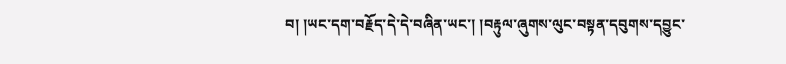བ། །ཡང་དག་བརྗོད་དེ་དེ་བཞིན་ཡང་། །བརྟུལ་ཞུགས་ལུང་བསྟན་དབུགས་དབྱུང་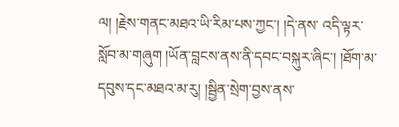ལ། །རྗེས་གནང་མཐའ་ཡི་རིམ་པས་ཀྱང་། །དེ་ནས་ འདི་ལྟར་སློབ་མ་གཞུག །ཡོན་བླངས་ནས་ནི་དབང་བསྐུར་ཞིང་། །ཐོག་མ་དབུས་དང་མཐའ་མ་རུ། །སྦྱིན་སྲེག་བྱས་ནས་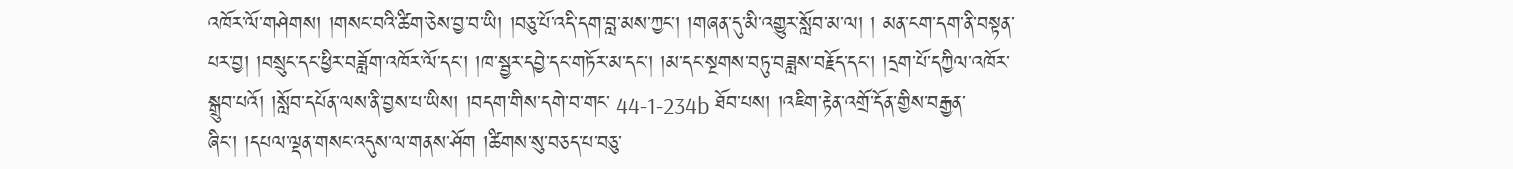འཁོར་ལོ་གཤེགས། །གསང་བའི་ཚིག་ཅེས་བྱ་བ་ཡི། །བཅུ་པོ་འདི་དག་བླ་མས་ཀྱང་། །གཞན་དུ་མི་འགྱུར་སློབ་མ་ལ། ། མན་ངག་དག་ནི་བསྟན་པར་བྱ། །བསྲུང་དང་ཕྱིར་བཟློག་འཁོར་ལོ་དང་། །ཁ་སྦྱར་དབྱེ་དང་གཏོར་མ་དང་། །མ་དང་སྔགས་བཏུ་བཟླས་བརྗོད་དང་། །དྲག་པོ་དཀྱིལ་འཁོར་སྒྲུབ་པའོ། །སློབ་དཔོན་ལས་ནི་བྱས་པ་ཡིས། །བདག་གིས་དགེ་བ་གང་ 44-1-234b ཐོབ་པས། །འཇིག་རྟེན་འགྲོ་དོན་གྱིས་བརྒྱན་ཞིང་། །དཔལ་ལྡན་གསང་འདུས་ལ་གནས་ཤོག །ཚིགས་སུ་བཅད་པ་བཅུ་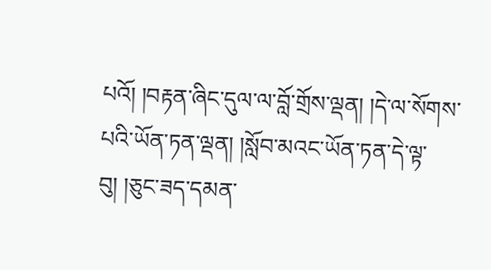པའོ། །བརྟན་ཞིང་དུལ་ལ་བློ་གྲོས་ལྡན། །དེ་ལ་སོགས་པའི་ཡོན་ཏན་ལྡན། །སློབ་མའང་ཡོན་ཏན་དེ་ལྟ་བུ། །ཅུང་ཟད་དམན་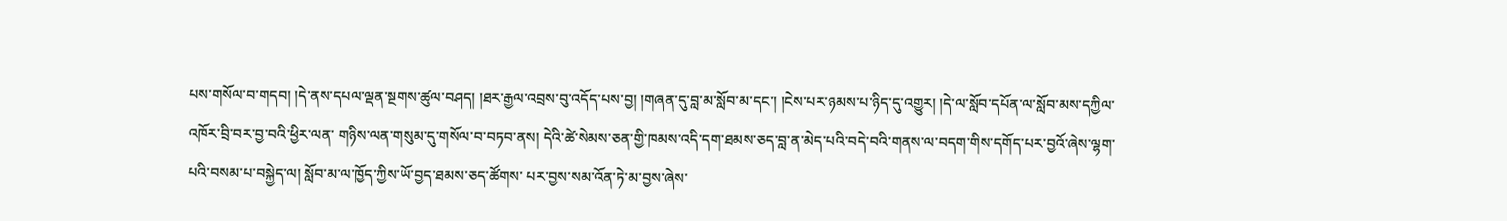པས་གསོལ་བ་གདབ། །དེ་ནས་དཔལ་ལྡན་སྔགས་ཚུལ་བཤད། །ཐར་རྒྱལ་འབྲས་བུ་འདོད་པས་བྱ། །གཞན་དུ་བླ་མ་སློབ་མ་དང་། །ངེས་པར་ཉམས་པ་ཉིད་དུ་འགྱུར། །དེ་ལ་སློབ་དཔོན་ལ་སློབ་མས་དཀྱིལ་འཁོར་བྲི་བར་བྱ་བའི་ཕྱིར་ལན་ གཉིས་ལན་གསུམ་དུ་གསོལ་བ་བཏབ་ནས། དེའི་ཚེ་སེམས་ཅན་གྱི་ཁམས་འདི་དག་ཐམས་ཅད་བླ་ན་མེད་པའི་བདེ་བའི་གནས་ལ་བདག་གིས་དགོད་པར་བྱའོ་ཞེས་ལྷག་པའི་བསམ་པ་བསྐྱེད་ལ། སློབ་མ་ལ་ཁྱོད་ཀྱིས་ཡོ་བྱད་ཐམས་ཅད་ཚོགས་ པར་བྱས་སམ་འོན་ཏེ་མ་བྱས་ཞེས་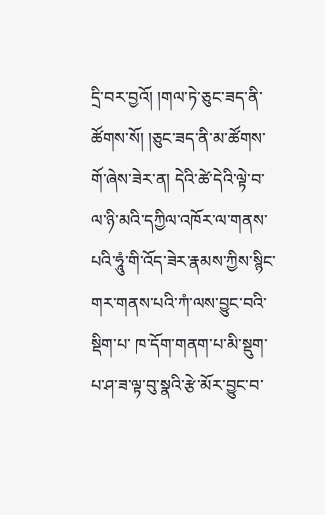དྲི་བར་བྱའོ། །གལ་ཏེ་ཅུང་ཟད་ནི་ཚོགས་སོ། །ཅུང་ཟད་ནི་མ་ཚོགས་གོ་ཞེས་ཟེར་ན། དེའི་ཚེ་དེའི་ལྟེ་བ་ལ་ཉི་མའི་དཀྱིལ་འཁོར་ལ་གནས་པའི་ཧཱུཾ་གི་འོད་ཟེར་རྣམས་ཀྱིས་སྙིང་གར་གནས་པའི་ཀཾ་ལས་བྱུང་བའི་སྡིག་པ་ ཁ་དོག་གནག་པ་མི་སྡུག་པ་ཤ་ཟ་ལྟ་བུ་སྣའི་རྩེ་མོར་བྱུང་བ་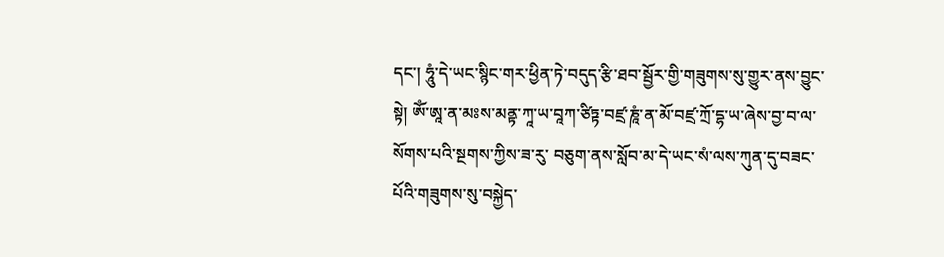དང་། ཧཱུཾ་དེ་ཡང་སྙིང་གར་ཕྱིན་ཏེ་བདུད་རྩི་ཐབ་སྦྱོར་གྱི་གཟུགས་སུ་གྱུར་ནས་བྱུང་སྟེ། ཨོཾ་ཨཱ་ན་མཿས་མནྟ་ཀཱ་ཡ་བཱཀ་ཙིཏྟ་བཛྲ་ཎཱཾ་ན་མོ་བཛྲ་ཀྲོ་དྷ་ཡ་ཞེས་བྱ་བ་ལ་སོགས་པའི་སྔགས་ཀྱིས་ཟ་རུ་ བཅུག་ནས་སློབ་མ་དེ་ཡང་སཾ་ལས་ཀུན་དུ་བཟང་པོའི་གཟུགས་སུ་བསྐྱེད་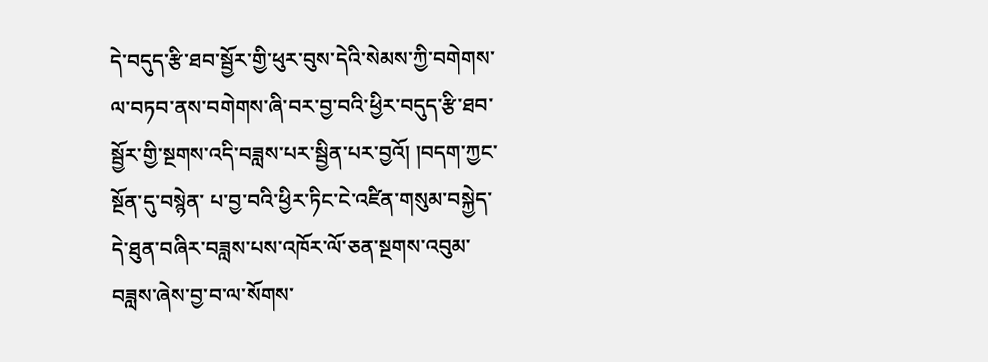དེ་བདུད་རྩི་ཐབ་སྦྱོར་གྱི་ཕུར་བུས་དེའི་སེམས་ཀྱི་བགེགས་ལ་བཏབ་ནས་བགེགས་ཞི་བར་བྱ་བའི་ཕྱིར་བདུད་རྩི་ཐབ་སྦྱོར་གྱི་སྔགས་འདི་བཟླས་པར་སྦྱིན་པར་བྱའོ། །བདག་ཀྱང་སྔོན་དུ་བསྙེན་ པ་བྱ་བའི་ཕྱིར་ཏིང་ངེ་འཛིན་གསུམ་བསྐྱེད་དེ་ཐུན་བཞིར་བཟླས་པས་འཁོར་ལོ་ཅན་སྔགས་འབུམ་བཟླས་ཞེས་བྱ་བ་ལ་སོགས་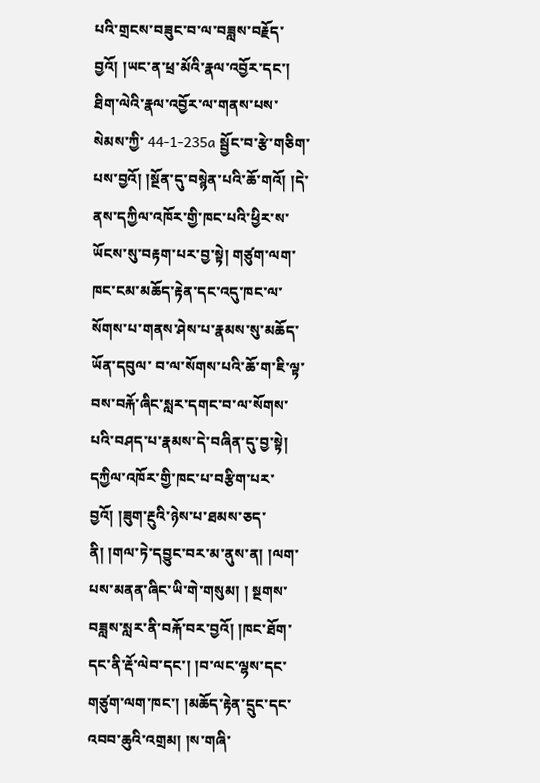པའི་གྲངས་བཟུང་བ་ལ་བཟླས་བརྗོད་བྱའོ། །ཡང་ན་ཕྲ་མོའི་རྣལ་འབྱོར་དང་། ཐིག་ལེའི་རྣལ་འབྱོར་ལ་གནས་པས་སེམས་ཀྱི་ 44-1-235a སྦྱོང་བ་རྩེ་གཅིག་པས་བྱའོ། །སྔོན་དུ་བསྙེན་པའི་ཆོ་གའོ། །དེ་ནས་དཀྱིལ་འཁོར་གྱི་ཁང་པའི་ཕྱིར་ས་ཡོངས་སུ་བརྟག་པར་བྱ་སྟེ། གཙུག་ལག་ཁང་ངམ་མཆོད་རྟེན་དང་འདུ་ཁང་ལ་སོགས་པ་གནས་ཤེས་པ་རྣམས་སུ་མཆོད་ཡོན་དབུལ་ བ་ལ་སོགས་པའི་ཆོ་ག་ཇི་ལྟ་བས་བརྐོ་ཞིང་སླར་དགང་བ་ལ་སོགས་པའི་བཤད་པ་རྣམས་དེ་བཞིན་དུ་བྱ་སྟེ། དཀྱིལ་འཁོར་གྱི་ཁང་པ་བརྩིག་པར་བྱའོ། །ཟུག་རྔུའི་ཉེས་པ་ཐམས་ཅད་ནི། །གལ་ཏེ་དབྱུང་བར་མ་ནུས་ན། །ལག་པས་མནན་ཞིང་ཡི་གེ་གསུམ། ། སྔགས་བཟླས་སླར་ནི་བརྐོ་བར་བྱའོ། །ཁང་ཐོག་དང་ནི་རྡོ་ལེབ་དང་། །བ་ལང་ལྷས་དང་གཙུག་ལག་ཁང་། །མཆོད་རྟེན་དྲུང་དང་འབབ་ཆུའི་འགྲམ། །ས་གཞི་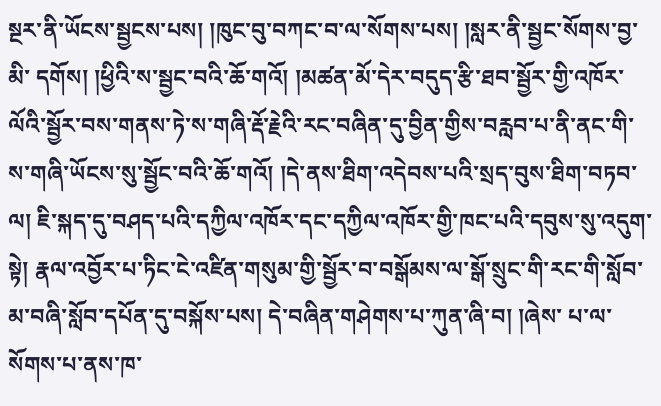སྔར་ནི་ཡོངས་སྦྱངས་པས། །ཁུང་བུ་བཀང་བ་ལ་སོགས་པས། །སླར་ནི་སྦྱང་སོགས་བྱ་མི་ དགོས། །ཕྱིའི་ས་སྦྱང་བའི་ཆོ་གའོ། །མཚན་མོ་དེར་བདུད་རྩི་ཐབ་སྦྱོར་གྱི་འཁོར་ལོའི་སྦྱོར་བས་གནས་ཏེ་ས་གཞི་རྡོ་རྗེའི་རང་བཞིན་དུ་བྱིན་གྱིས་བརླབ་པ་ནི་ནང་གི་ས་གཞི་ཡོངས་སུ་སྦྱོང་བའི་ཆོ་གའོ། །དེ་ནས་ཐིག་འདེབས་པའི་སྲད་བུས་ཐིག་བཏབ་ ལ། ཇི་སྐད་དུ་བཤད་པའི་དཀྱིལ་འཁོར་དང་དཀྱིལ་འཁོར་གྱི་ཁང་པའི་དབུས་སུ་འདུག་སྟེ། རྣལ་འབྱོར་པ་ཏིང་ངེ་འཛིན་གསུམ་གྱི་སྦྱོར་བ་བསྒོམས་ལ་སྒོ་སྲུང་གི་རང་གི་སློབ་མ་བཞི་སློབ་དཔོན་དུ་བསྐོས་པས། དེ་བཞིན་གཤེགས་པ་ཀུན་ཞི་བ། །ཞེས་ པ་ལ་སོགས་པ་ནས་ཁ་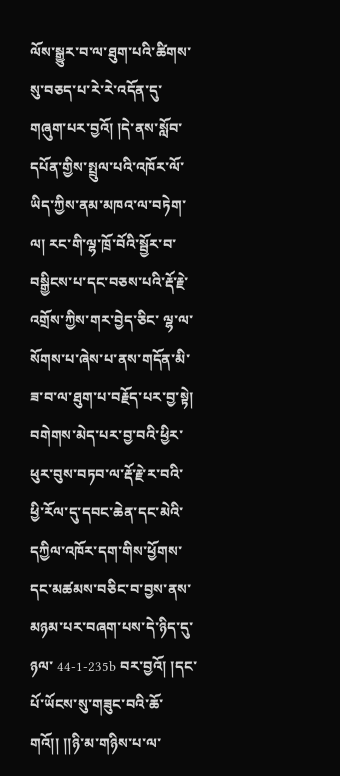ལོས་སྒྱུར་བ་ལ་ཐུག་པའི་ཚིགས་སུ་བཅད་པ་རེ་རེ་འདོན་དུ་གཞུག་པར་བྱའོ། །དེ་ནས་སློབ་དཔོན་གྱིས་སྤྲུལ་པའི་འཁོར་ལོ་ཡིད་ཀྱིས་ནམ་མཁའ་ལ་བཏེག་ལ། རང་གི་ལྷ་ཁྲོ་བོའི་སྦྱོར་བ་བསྒྱིངས་པ་དང་བཅས་པའི་རྡོ་རྗེ་འགྲོས་ཀྱིས་གར་བྱེད་ཅིང་ ལྷ་ལ་སོགས་པ་ཞེས་པ་ནས་གདོན་མི་ཟ་བ་ལ་ཐུག་པ་བརྗོད་པར་བྱ་སྟེ། བགེགས་མེད་པར་བྱ་བའི་ཕྱིར་ཕུར་བུས་བཏབ་ལ་རྡོ་རྗེ་ར་བའི་ཕྱི་རོལ་དུ་དབང་ཆེན་དང་མེའི་དཀྱིལ་འཁོར་དག་གིས་ཕྱོགས་དང་མཚམས་བཅིང་བ་བྱས་ནས་མཉམ་པར་བཞག་པས་དེ་ཉིད་དུ་ཉལ་ 44-1-235b བར་བྱའོ། །དང་པོ་ཡོངས་སུ་གཟུང་བའི་ཆོ་གའོ།། །།ཉི་མ་གཉིས་པ་ལ་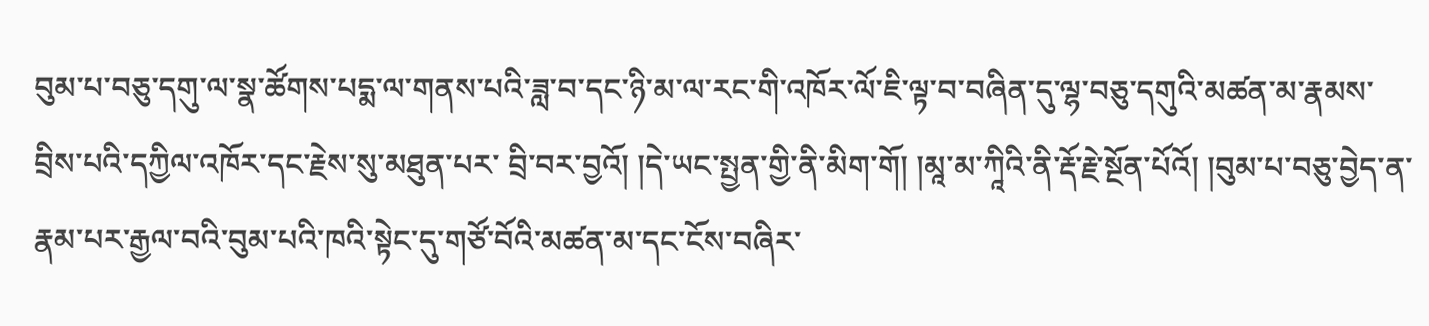བུམ་པ་བཅུ་དགུ་ལ་སྣ་ཚོགས་པདྨ་ལ་གནས་པའི་ཟླ་བ་དང་ཉི་མ་ལ་རང་གི་འཁོར་ལོ་ཇི་ལྟ་བ་བཞིན་དུ་ལྷ་བཅུ་དགུའི་མཚན་མ་རྣམས་བྲིས་པའི་དཀྱིལ་འཁོར་དང་རྗེས་སུ་མཐུན་པར་ བྲི་བར་བྱའོ། །དེ་ཡང་སྤྱན་གྱི་ནི་མིག་གོ། །མཱ་མ་ཀཱིའི་ནི་རྡོ་རྗེ་སྔོན་པོའོ། །བུམ་པ་བཅུ་བྱེད་ན་རྣམ་པར་རྒྱལ་བའི་བུམ་པའི་ཁའི་སྟེང་དུ་གཙོ་བོའི་མཚན་མ་དང་ངོས་བཞིར་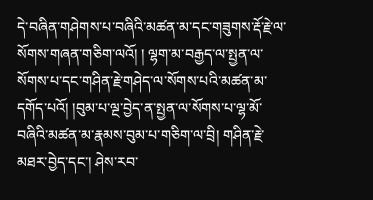དེ་བཞིན་གཤེགས་པ་བཞིའི་མཚན་མ་དང་གཟུགས་རྡོ་རྗེ་ལ་སོགས་གཞན་གཅིག་ལའོ། ། ལྷག་མ་བརྒྱད་ལ་སྤྱན་ལ་སོགས་པ་དང་གཤིན་རྗེ་གཤེད་ལ་སོགས་པའི་མཚན་མ་དགོད་པའོ། །བུམ་པ་ལྔ་བྱེད་ན་སྤྱན་ལ་སོགས་པ་ལྷ་མོ་བཞིའི་མཚན་མ་རྣམས་བུམ་པ་གཅིག་ལ་བྲི། གཤིན་རྗེ་མཐར་བྱེད་དང་། ཤེས་རབ་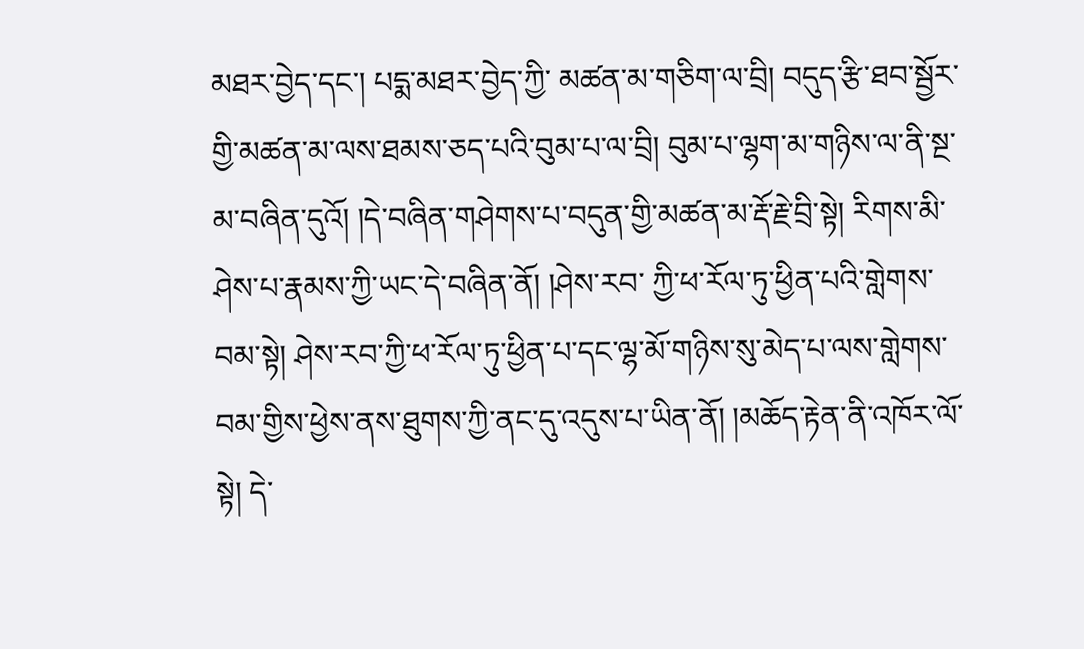མཐར་བྱེད་དང་། པདྨ་མཐར་བྱེད་ཀྱི་ མཚན་མ་གཅིག་ལ་བྲི། བདུད་རྩི་ཐབ་སྦྱོར་གྱི་མཚན་མ་ལས་ཐམས་ཅད་པའི་བུམ་པ་ལ་བྲི། བུམ་པ་ལྷག་མ་གཉིས་ལ་ནི་སྔ་མ་བཞིན་དུའོ། །དེ་བཞིན་གཤེགས་པ་བདུན་གྱི་མཚན་མ་རྡོ་རྗེ་བྲི་སྟེ། རིགས་མི་ཤེས་པ་རྣམས་ཀྱི་ཡང་དེ་བཞིན་ནོ། །ཤེས་རབ་ ཀྱི་ཕ་རོལ་ཏུ་ཕྱིན་པའི་གླེགས་བམ་སྟེ། ཤེས་རབ་ཀྱི་ཕ་རོལ་ཏུ་ཕྱིན་པ་དང་ལྷ་མོ་གཉིས་སུ་མེད་པ་ལས་གླེགས་བམ་གྱིས་ཕྱེས་ནས་ཐུགས་ཀྱི་ནང་དུ་འདུས་པ་ཡིན་ནོ། །མཆོད་རྟེན་ནི་འཁོར་ལོ་སྟེ། དེ་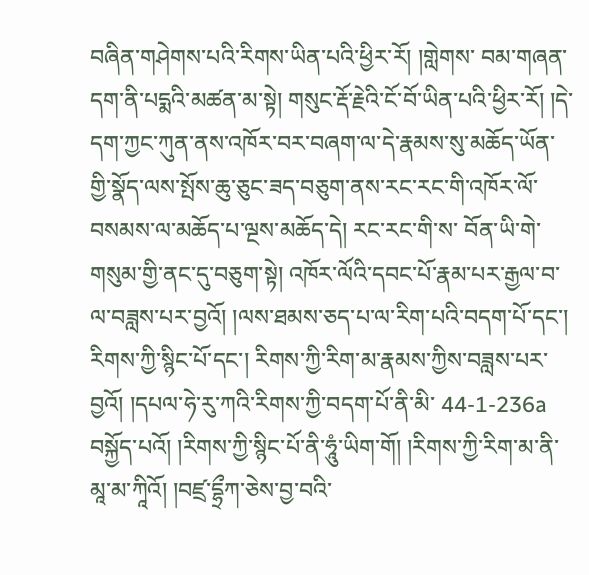བཞིན་གཤེགས་པའི་རིགས་ཡིན་པའི་ཕྱིར་རོ། །གླེགས་ བམ་གཞན་དག་ནི་པདྨའི་མཚན་མ་སྟེ། གསུང་རྡོ་རྗེའི་ངོ་བོ་ཡིན་པའི་ཕྱིར་རོ། །དེ་དག་ཀྱང་ཀུན་ནས་འཁོར་བར་བཞག་ལ་དེ་རྣམས་སུ་མཆོད་ཡོན་གྱི་སྣོད་ལས་སྤོས་ཆུ་ཅུང་ཟད་བཅུག་ནས་རང་རང་གི་འཁོར་ལོ་བསམས་ལ་མཆོད་པ་ལྔས་མཆོད་དེ། རང་རང་གི་ས་ བོན་ཡི་གེ་གསུམ་གྱི་ནང་དུ་བཅུག་སྟེ། འཁོར་ལོའི་དབང་པོ་རྣམ་པར་རྒྱལ་བ་ལ་བཟླས་པར་བྱའོ། །ལས་ཐམས་ཅད་པ་ལ་རིག་པའི་བདག་པོ་དང་། རིགས་ཀྱི་སྙིང་པོ་དང་། རིགས་ཀྱི་རིག་མ་རྣམས་ཀྱིས་བཟླས་པར་བྱའོ། །དཔལ་ཧེ་རུ་ཀའི་རིགས་ཀྱི་བདག་པོ་ནི་མི་ 44-1-236a བསྐྱོད་པའོ། །རིགས་ཀྱི་སྙིང་པོ་ནི་ཧཱུཾ་ཡིག་གོ། །རིགས་ཀྱི་རིག་མ་ནི་མཱ་མ་ཀཱིའོ། །བཛྲ་དྷྲྀཀ་ཅེས་བྱ་བའི་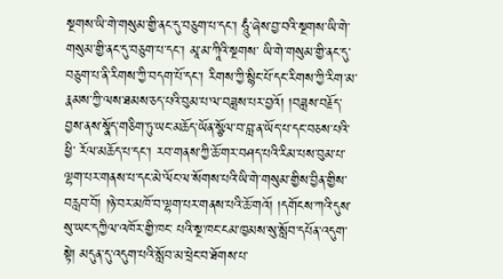སྔགས་ཡི་གེ་གསུམ་གྱི་ནང་དུ་བཅུག་པ་དང་། ཧཱུཾ་ཞེས་བྱ་བའི་སྔགས་ཡི་གེ་གསུམ་གྱི་ནང་དུ་བཅུག་པ་དང་། མཱ་མ་ཀཱིའི་སྔགས་ ཡི་གེ་གསུམ་གྱི་ནང་དུ་བཅུག་པ་ནི་རིགས་ཀྱི་བདག་པོ་དང་། རིགས་ཀྱི་སྙིང་པོ་དང་རིགས་ཀྱི་རིག་མ་རྣམས་ཀྱི་ལས་ཐམས་ཅད་པའི་བུམ་པ་ལ་བཟླས་པར་བྱའོ། །བཟླས་བརྗོད་བྱས་ནས་སྣོད་གཅིག་ཏུ་ཡང་མཆོད་ཡོན་སྩོལ་བ་བླ་ན་ཡོད་པ་དང་བཅས་པའི་ཕྱི་ རོལ་མཆོད་པ་དང་། རབ་གནས་ཀྱི་ཆོ་གར་བཤད་པའི་རིམ་པས་བུམ་པ་ལྷག་པར་གནས་པ་དང་མེ་ལོང་ལ་སོགས་པའི་ཡི་གེ་གསུམ་གྱིས་བྱིན་གྱིས་བརླབ་བོ། །ཉེ་བར་མཁོ་བ་ལྷག་པར་གནས་པའི་ཆོ་གའོ། །དགོངས་ཀའི་དུས་སུ་ཡང་དཀྱིལ་འཁོར་གྱི་ཁང་ པའི་སྔ་ཁང་ངམ་ཁྱམས་སུ་སློབ་དཔོན་འདུག་སྟེ། མདུན་དུ་འདུག་པའི་སློབ་མ་ཕྲེང་བ་ཐོགས་པ་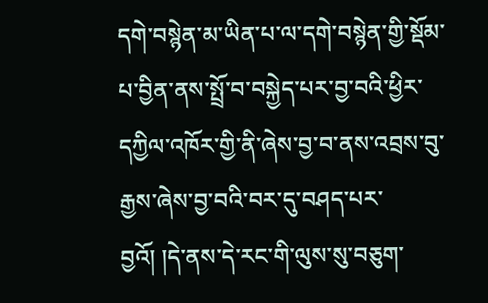དགེ་བསྙེན་མ་ཡིན་པ་ལ་དགེ་བསྙེན་གྱི་སྡོམ་པ་བྱིན་ནས་སྤྲོ་བ་བསྐྱེད་པར་བྱ་བའི་ཕྱིར་དཀྱིལ་འཁོར་གྱི་ནི་ཞེས་བྱ་བ་ནས་འབྲས་བུ་རྒྱས་ཞེས་བྱ་བའི་བར་དུ་བཤད་པར་ བྱའོ། །དེ་ནས་དེ་རང་གི་ལུས་སུ་བཅུག་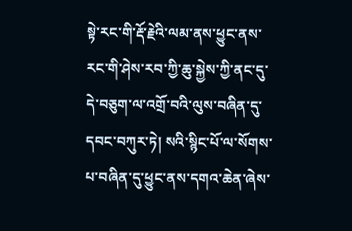སྟེ་རང་གི་རྡོ་རྗེའི་ལམ་ནས་ཕྱུང་ནས་རང་གི་ཤེས་རབ་ཀྱི་ཆུ་སྐྱེས་ཀྱི་ནང་དུ་དེ་བཅུག་ལ་འགྲོ་བའི་ལུས་བཞིན་དུ་དབང་བཀུར་ཏེ། སའི་སྙིང་པོ་ལ་སོགས་པ་བཞིན་དུ་ཕྱུང་ནས་དགའ་ཆེན་ཞེས་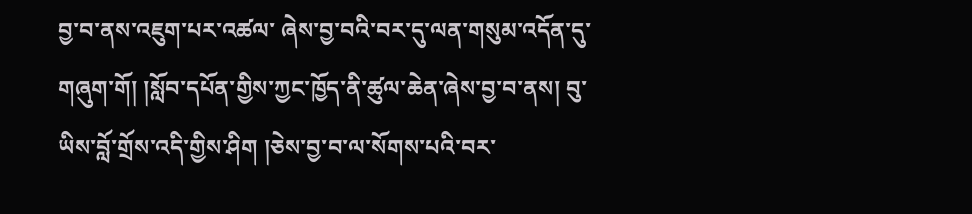བྱ་བ་ནས་འཇུག་པར་འཚལ་ ཞེས་བྱ་བའི་བར་དུ་ལན་གསུམ་འདོན་དུ་གཞུག་གོ། །སློབ་དཔོན་གྱིས་ཀྱང་ཁྱོད་ནི་ཚུལ་ཆེན་ཞེས་བྱ་བ་ནས། བུ་ཡིས་བློ་གྲོས་འདི་གྱིས་ཤིག །ཅེས་བྱ་བ་ལ་སོགས་པའི་བར་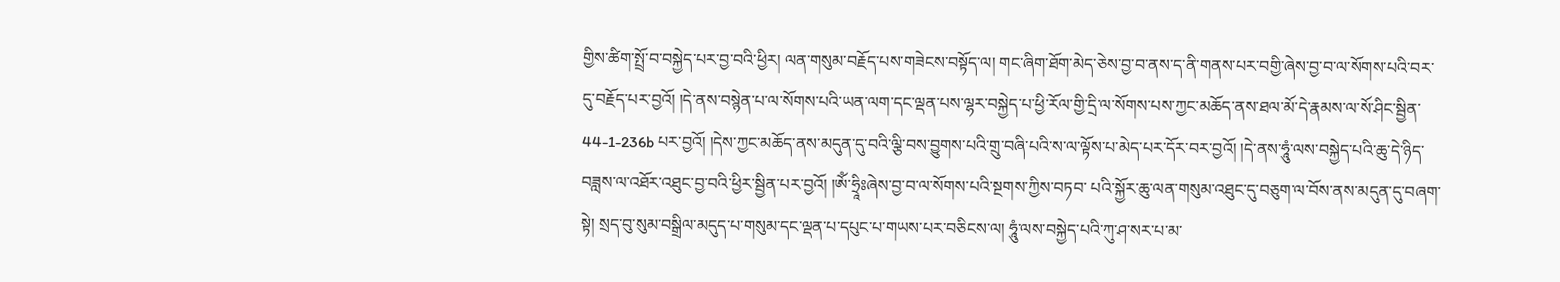གྱིས་ཚིག་སྤྲོ་བ་བསྐྱེད་པར་བྱ་བའི་ཕྱིར། ལན་གསུམ་བརྗོད་པས་གཟེངས་བསྟོད་ལ། གང་ཞིག་ཐོག་མེད་ཅེས་བྱ་བ་ནས་ད་ནི་གནས་པར་བགྱི་ཞེས་བྱ་བ་ལ་སོགས་པའི་བར་དུ་བརྗོད་པར་བྱའོ། །དེ་ནས་བསྙེན་པ་ལ་སོགས་པའི་ཡན་ལག་དང་ལྡན་པས་ལྷར་བསྐྱེད་པ་ཕྱི་རོལ་གྱི་དྲི་ལ་སོགས་པས་ཀྱང་མཆོད་ནས་ཐལ་མོ་དེ་རྣམས་ལ་སོ་ཤིང་སྦྱིན་ 44-1-236b པར་བྱའོ། །དེས་ཀྱང་མཆོད་ནས་མདུན་དུ་བའི་ལྕི་བས་བྱུགས་པའི་གྲུ་བཞི་པའི་ས་ལ་ལྟོས་པ་མེད་པར་དོར་བར་བྱའོ། །དེ་ནས་ཧཱུཾ་ལས་བསྐྱེད་པའི་ཆུ་དེ་ཉིད་བཟླས་ལ་འཐོར་འཐུང་བྱ་བའི་ཕྱིར་སྦྱིན་པར་བྱའོ། །ཨོཾ་ཧྲཱིཿཞེས་བྱ་བ་ལ་སོགས་པའི་སྔགས་ཀྱིས་བཏབ་ པའི་སྐྱོར་ཆུ་ལན་གསུམ་འཐུང་དུ་བཅུག་ལ་བོས་ནས་མདུན་དུ་བཞག་སྟེ། སྲད་བུ་སུམ་བསྒྲིལ་མདུད་པ་གསུམ་དང་ལྡན་པ་དཔུང་པ་གཡས་པར་བཅིངས་ལ། ཧཱུཾ་ལས་བསྐྱེད་པའི་ཀུ་ཤ་སར་པ་མ་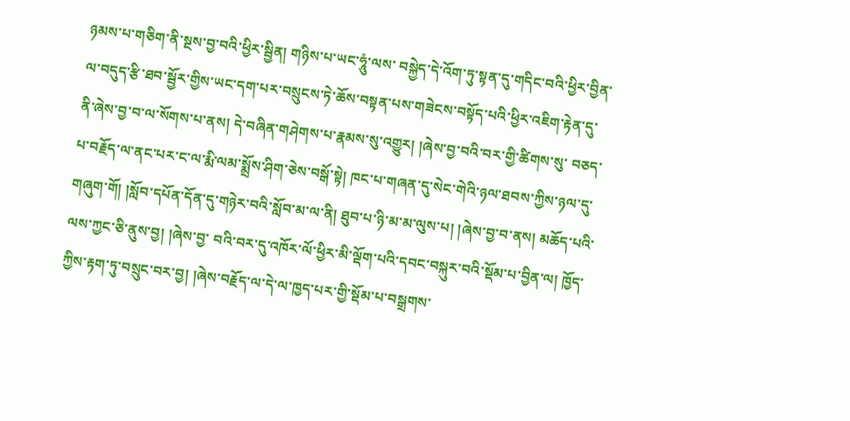ཉམས་པ་གཅིག་ནི་སྔས་བྱ་བའི་ཕྱིར་སྦྱིན། གཉིས་པ་ཡང་ཧཱུཾ་ལས་ བསྐྱེད་དེ་འོག་ཏུ་སྟན་དུ་གདིང་བའི་ཕྱིར་བྱིན་ལ་བདུད་རྩི་ཐབ་སྦྱོར་གྱིས་ཡང་དག་པར་བསྲུངས་ཏེ་ཆོས་བསྟན་པས་གཟེངས་བསྟོད་པའི་ཕྱིར་འཇིག་རྟེན་དུ་ནི་ཞེས་བྱ་བ་ལ་སོགས་པ་ནས། དེ་བཞིན་གཤེགས་པ་རྣམས་སུ་འགྱུར། །ཞེས་བྱ་བའི་བར་གྱི་ཚིགས་སུ་ བཅད་པ་བརྗོད་ལ་ནང་པར་ང་ལ་རྨི་ལམ་སྨྲོས་ཤིག་ཅེས་བསྒོ་སྟེ། ཁང་པ་གཞན་དུ་སེང་གེའི་ཉལ་ཐབས་ཀྱིས་ཉལ་དུ་གཞུག་གོ། །སློབ་དཔོན་དོན་དུ་གཉེར་བའི་སློབ་མ་ལ་ནི། ཐུབ་པ་ཉི་མ་མ་ལུས་པ། །ཞེས་བྱ་བ་ནས། མཆོད་པའི་ལས་ཀྱང་ཅི་ནུས་བྱ། །ཞེས་བྱ་ བའི་བར་དུ་འཁོར་ལོ་ཕྱིར་མི་ལྡོག་པའི་དབང་བསྐུར་བའི་སྡོམ་པ་བྱིན་ལ། ཁྱོད་ཀྱིས་རྟག་ཏུ་བསྲུང་བར་བྱ། །ཞེས་བརྗོད་ལ་དེ་ལ་ཁྱད་པར་གྱི་སྡོམ་པ་བསྒྲགས་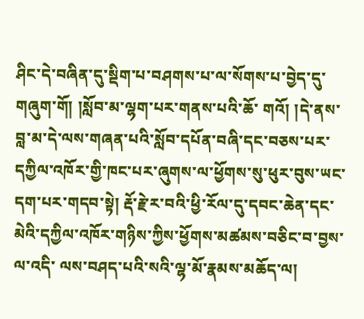ཤིང་དེ་བཞིན་དུ་སྡིག་པ་བཤགས་པ་ལ་སོགས་པ་བྱེད་དུ་གཞུག་གོ། །སློབ་མ་ལྷག་པར་གནས་པའི་ཆོ་ གའོ། །དེ་ནས་བླ་མ་དེ་ལས་གཞན་པའི་སློབ་དཔོན་བཞི་དང་བཅས་པར་དཀྱིལ་འཁོར་གྱི་ཁང་པར་ཞུགས་ལ་ཕྱོགས་སུ་ཕུར་བུས་ཡང་དག་པར་གདབ་སྟེ། རྡོ་རྗེ་ར་བའི་ཕྱི་རོལ་དུ་དབང་ཆེན་དང་མེའི་དཀྱིལ་འཁོར་གཉིས་ཀྱིས་ཕྱོགས་མཚམས་བཅིང་བ་བྱས་ལ་འདི་ ལས་བཤད་པའི་སའི་ལྷ་མོ་རྣམས་མཆོད་ལ།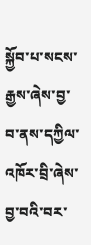སྐྱོབ་པ་སངས་རྒྱས་ཞེས་བྱ་བ་ནས་དཀྱིལ་འཁོར་བྲི་ཞེས་བྱ་བའི་བར་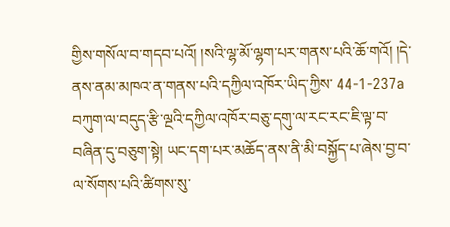གྱིས་གསོལ་བ་གདབ་པའོ། །སའི་ལྷ་མོ་ལྷག་པར་གནས་པའི་ཆོ་གའོ། །དེ་ནས་ནམ་མཁའ་ན་གནས་པའི་དཀྱིལ་འཁོར་ཡིད་ཀྱིས་ 44-1-237a བཀུག་ལ་བདུད་རྩི་ལྔའི་དཀྱིལ་འཁོར་བཅུ་དགུ་ལ་རང་རང་ཇི་ལྟ་བ་བཞིན་དུ་བཅུག་སྟེ། ཡང་དག་པར་མཆོད་ནས་ནི་མི་བསྐྱོད་པ་ཞེས་བྱ་བ་ལ་སོགས་པའི་ཚིགས་སུ་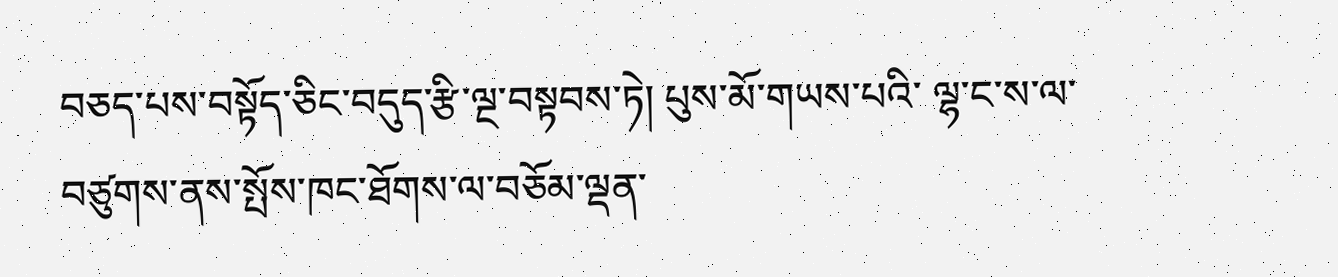བཅད་པས་བསྟོད་ཅིང་བདུད་རྩི་ལྔ་བསྟབས་ཏེ། པུས་མོ་གཡས་པའི་ ལྷ་ང་ས་ལ་བཙུགས་ནས་སྤོས་ཁང་ཐོགས་ལ་བཅོམ་ལྡན་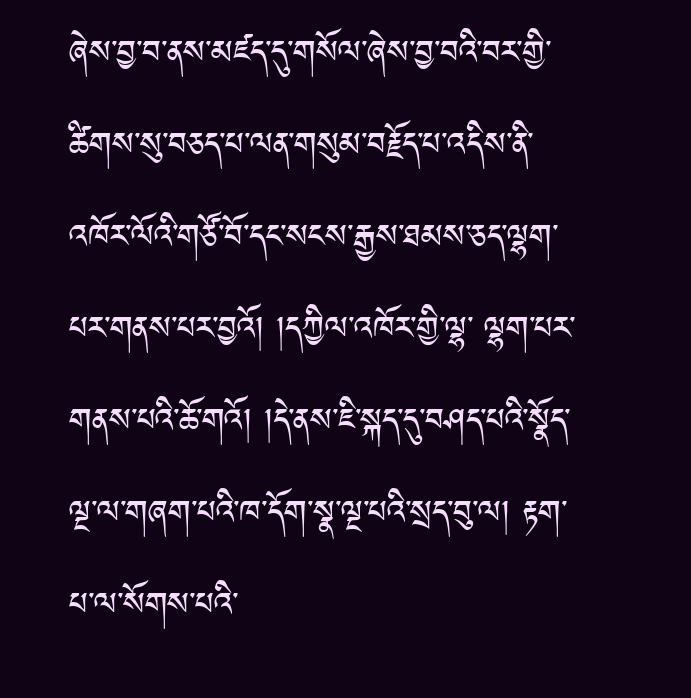ཞེས་བྱ་བ་ནས་མཛད་དུ་གསོལ་ཞེས་བྱ་བའི་བར་གྱི་ཚིགས་སུ་བཅད་པ་ལན་གསུམ་བརྗོད་པ་འདིས་ནི་འཁོར་ལོའི་གཙོ་བོ་དང་སངས་རྒྱས་ཐམས་ཅད་ལྷག་པར་གནས་པར་བྱའོ། །དཀྱིལ་འཁོར་གྱི་ལྷ་ ལྷག་པར་གནས་པའི་ཆོ་གའོ། །དེ་ནས་ཇི་སྐད་དུ་བཤད་པའི་སྣོད་ལྔ་ལ་གཞག་པའི་ཁ་དོག་སྣ་ལྔ་པའི་སྲད་བུ་ལ། རྟག་པ་ལ་སོགས་པའི་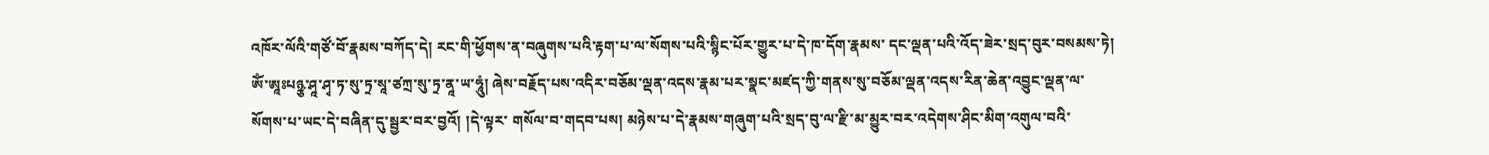འཁོར་ལོའི་གཙོ་བོ་རྣམས་བཀོད་དེ། རང་གི་ཕྱོགས་ན་བཞུགས་པའི་རྟག་པ་ལ་སོགས་པའི་སྙིང་པོར་གྱུར་པ་དེ་ཁ་དོག་རྣམས་ དང་ལྡན་པའི་འོད་ཟེར་སྲད་བུར་བསམས་ཏེ། ཨོཾ་ཨཱཿཔཉྩ་ཤཱ་ཤྭ་ཏ་སུ་ཏྲ་སཱ་ཙཀྲ་སུ་ཏྲ་ནཱ་ཡ་ཧཱུཾ། ཞེས་བརྗོད་པས་འདིར་བཅོམ་ལྡན་འདས་རྣམ་པར་སྣང་མཛད་ཀྱི་གནས་སུ་བཅོམ་ལྡན་འདས་རིན་ཆེན་འབྱུང་ལྡན་ལ་སོགས་པ་ཡང་དེ་བཞིན་དུ་སྦྱར་བར་བྱའོ། །དེ་ལྟར་ གསོལ་བ་གདབ་པས། མཉེས་པ་དེ་རྣམས་གཞུག་པའི་སྲད་བུ་ལ་རྫི་མ་མྱུར་བར་འདེགས་ཤིང་མིག་འགུལ་བའི་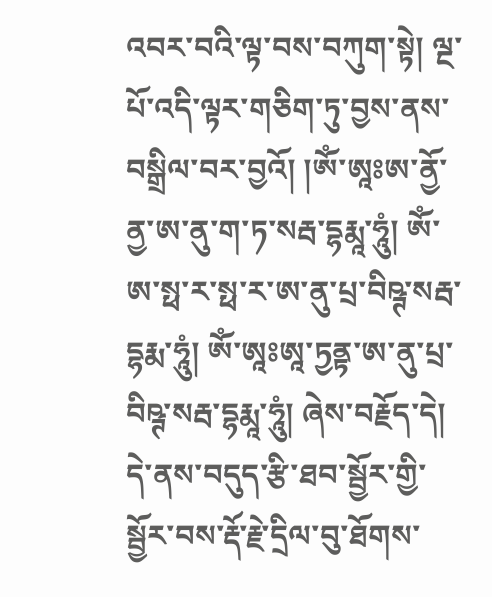འབར་བའི་ལྟ་བས་བཀུག་སྟེ། ལྔ་པོ་འདི་ལྟར་གཅིག་ཏུ་བྱས་ནས་བསྒྲིལ་བར་བྱའོ། །ཨོཾ་ཨཱཿཨ་ནྱོ་ནྱ་ཨ་ནུ་ག་ཏ་སརྦ་དྷརྨཱ་ཧཱུཾ། ཨོཾ་ཨ་སྥ་ར་སྥ་ར་ཨ་ནུ་པྲ་བིཥྚ་སརྦ་དྷརྨ་ཧཱུཾ། ཨོཾ་ཨཱཿཨཱ་ཏྱནྟ་ཨ་ནུ་པྲ་བིཥྚ་སརྦ་དྷརྨཱ་ཧཱུཾ། ཞེས་བརྗོད་དེ། དེ་ནས་བདུད་རྩི་ཐབ་སྦྱོར་གྱི་སྦྱོར་བས་རྡོ་རྗེ་དྲིལ་བུ་ཐོགས་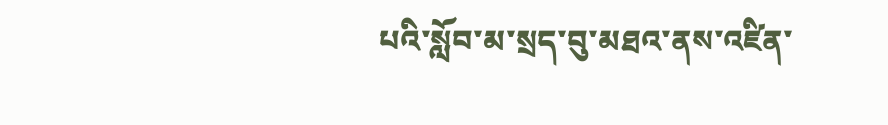པའི་སློབ་མ་སྲད་བུ་མཐའ་ནས་འཛིན་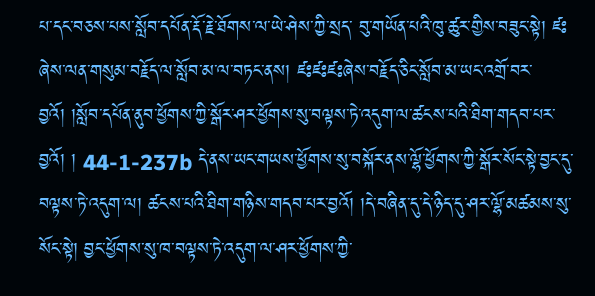པ་དང་བཅས་པས་སློབ་དཔོན་རྡོ་རྗེ་ཐོགས་ལ་ཡེ་ཤེས་ཀྱི་སྲད་ བུ་གཡོན་པའི་ཁུ་ཚུར་གྱིས་བཟུང་སྟེ། ཛཿཞེས་ལན་གསུམ་བརྗོད་ལ་སློབ་མ་ལ་བཏང་ནས། ཛཿཛཿཛཿཞེས་བརྗོད་ཅིང་སློབ་མ་ཡང་འགྲོ་བར་བྱའོ། །སློབ་དཔོན་ནུབ་ཕྱོགས་ཀྱི་སྒོར་ཤར་ཕྱོགས་སུ་བལྟས་ཏེ་འདུག་ལ་ཚངས་པའི་ཐིག་གདབ་པར་བྱའོ། ། 44-1-237b དེ་ནས་ཡང་གཡས་ཕྱོགས་སུ་བསྐོར་ནས་ལྷོ་ཕྱོགས་ཀྱི་སྒོར་སོང་སྟེ་བྱང་དུ་བལྟས་ཏེ་འདུག་ལ། ཚངས་པའི་ཐིག་གཉིས་གདབ་པར་བྱའོ། །དེ་བཞིན་དུ་དེ་ཉིད་དུ་ཤར་ལྷོ་མཚམས་སུ་སོང་སྟེ། བྱང་ཕྱོགས་སུ་ཁ་བལྟས་ཏེ་འདུག་ལ་ཤར་ཕྱོགས་ཀྱི་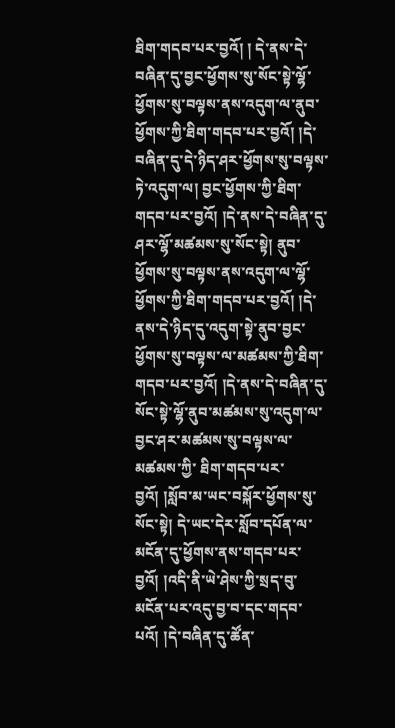ཐིག་གདབ་པར་བྱའོ། ། དེ་ནས་དེ་བཞིན་དུ་བྱང་ཕྱོགས་སུ་སོང་སྟེ་ལྷོ་ཕྱོགས་སུ་བལྟས་ནས་འདུག་ལ་ནུབ་ཕྱོགས་ཀྱི་ཐིག་གདབ་པར་བྱའོ། །དེ་བཞིན་དུ་དེ་ཉིད་ཤར་ཕྱོགས་སུ་བལྟས་ཏེ་འདུག་ལ། བྱང་ཕྱོགས་ཀྱི་ཐིག་གདབ་པར་བྱའོ། །དེ་ནས་དེ་བཞིན་དུ་ཤར་ལྷོ་མཚམས་སུ་སོང་སྟེ། ནུབ་ཕྱོགས་སུ་བལྟས་ནས་འདུག་ལ་ལྷོ་ཕྱོགས་ཀྱི་ཐིག་གདབ་པར་བྱའོ། །དེ་ནས་དེ་ཉིད་དུ་འདུག་སྟེ་ནུབ་བྱང་ཕྱོགས་སུ་བལྟས་ལ་མཚམས་ཀྱི་ཐིག་གདབ་པར་བྱའོ། །དེ་ནས་དེ་བཞིན་དུ་སོང་སྟེ་ལྷོ་ནུབ་མཚམས་སུ་འདུག་ལ་བྱང་ཤར་མཚམས་སུ་བལྟས་ལ་མཚམས་ཀྱི་ ཐིག་གདབ་པར་བྱའོ། །སློབ་མ་ཡང་བསྐོར་ཕྱོགས་སུ་སོང་སྟེ། དེ་ཡང་དེར་སློབ་དཔོན་ལ་མངོན་དུ་ཕྱོགས་ནས་གདབ་པར་བྱའོ། །འདི་ནི་ཡེ་ཤེས་ཀྱི་སྲད་བུ་མངོན་པར་འདུ་བྱ་བ་དང་གདབ་པའོ། །དེ་བཞིན་དུ་ཚོན་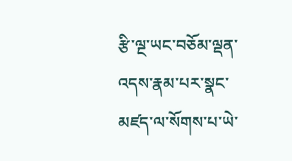རྩི་ལྔ་ཡང་བཅོམ་ལྡན་འདས་རྣམ་པར་སྣང་ མཛད་ལ་སོགས་པ་ཡེ་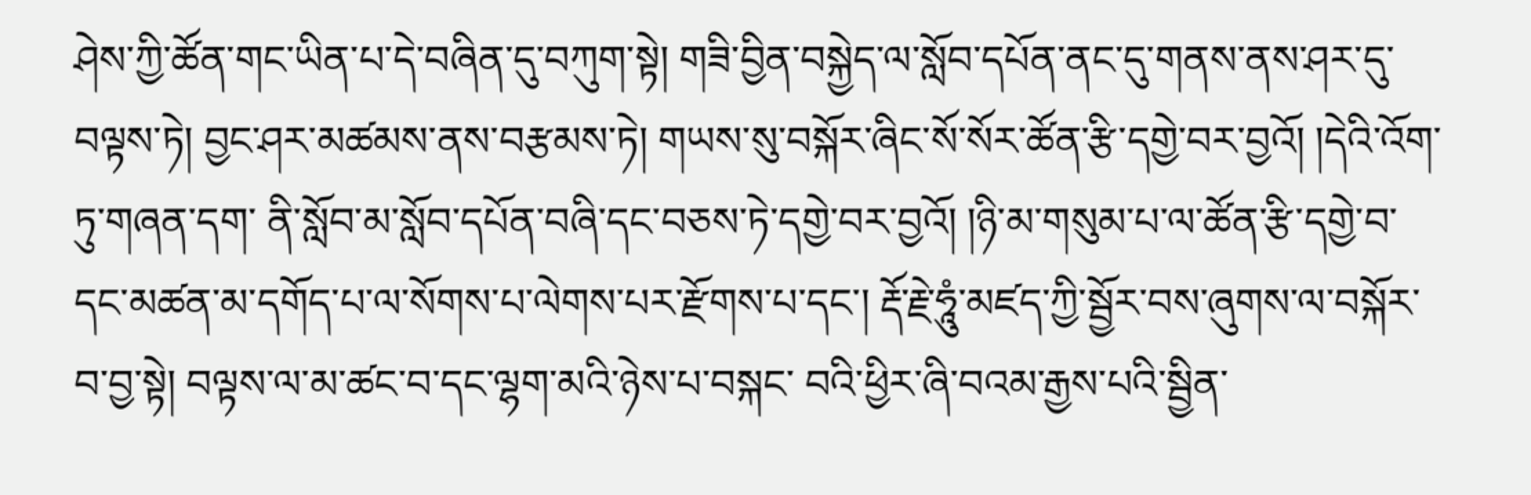ཤེས་ཀྱི་ཚོན་གང་ཡིན་པ་དེ་བཞིན་དུ་བཀུག་སྟེ། གཟི་བྱིན་བསྐྱེད་ལ་སློབ་དཔོན་ནང་དུ་གནས་ནས་ཤར་དུ་བལྟས་ཏེ། བྱང་ཤར་མཚམས་ནས་བརྩམས་ཏེ། གཡས་སུ་བསྐོར་ཞིང་སོ་སོར་ཚོན་རྩི་དགྱེ་བར་བྱའོ། །དེའི་འོག་ཏུ་གཞན་དག་ ནི་སློབ་མ་སློབ་དཔོན་བཞི་དང་བཅས་ཏེ་དགྱེ་བར་བྱའོ། །ཉི་མ་གསུམ་པ་ལ་ཚོན་རྩི་དགྱེ་བ་དང་མཚན་མ་དགོད་པ་ལ་སོགས་པ་ལེགས་པར་རྫོགས་པ་དང་། རྡོ་རྗེ་ཧཱུཾ་མཛད་ཀྱི་སྦྱོར་བས་ཞུགས་ལ་བསྐོར་བ་བྱ་སྟེ། བལྟས་ལ་མ་ཚང་བ་དང་ལྷག་མའི་ཉེས་པ་བསྐང་ བའི་ཕྱིར་ཞི་བའམ་རྒྱས་པའི་སྦྱིན་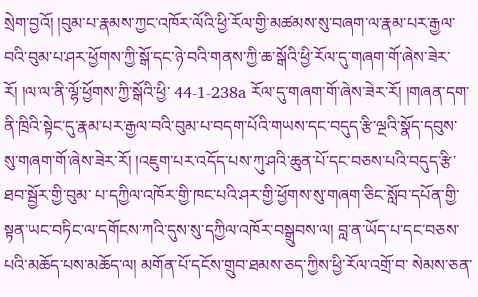སྲེག་བྱའོ། །བུམ་པ་རྣམས་ཀྱང་འཁོར་ལོའི་ཕྱི་རོལ་གྱི་མཚམས་སུ་བཞག་ལ་རྣམ་པར་རྒྱལ་བའི་བུམ་པ་ཤར་ཕྱོགས་ཀྱི་སྒོ་དང་ཉེ་བའི་གནས་ཀྱི་ཆ་སྒོའི་ཕྱི་རོལ་དུ་གཞག་གོ་ཞེས་ཟེར་རོ། །ལ་ལ་ནི་ལྷོ་ཕྱོགས་ཀྱི་སྒོའི་ཕྱི་ 44-1-238a རོལ་དུ་གཞག་གོ་ཞེས་ཟེར་རོ། །གཞན་དག་ནི་ཁྲིའི་སྟེང་དུ་རྣམ་པར་རྒྱལ་བའི་བུམ་པ་བདག་པོའི་གཡས་དང་བདུད་རྩི་ལྔའི་སྣོད་དབུས་སུ་གཞག་གོ་ཞེས་ཟེར་རོ། །འཇུག་པར་འདོད་པས་ཀུ་ཤའི་ཆུན་པོ་དང་བཅས་པའི་བདུད་རྩི་ཐབ་སྦྱོར་གྱི་བུམ་ པ་དཀྱིལ་འཁོར་གྱི་ཁང་པའི་ཤར་གྱི་ཕྱོགས་སུ་གཞག་ཅིང་སློབ་དཔོན་གྱི་སྟན་ཡང་བཏིང་ལ་དགོངས་ཀའི་དུས་སུ་དཀྱིལ་འཁོར་བསྒྲུབས་ལ། བླ་ན་ཡོད་པ་དང་བཅས་པའི་མཆོད་པས་མཆོད་ལ། མགོན་པོ་དངོས་གྲུབ་ཐམས་ཅད་ཀྱིས་ཕྱི་རོལ་འགྲོ་བ་ སེམས་ཅན་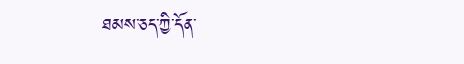ཐམས་ཅད་ཀྱི་དོན་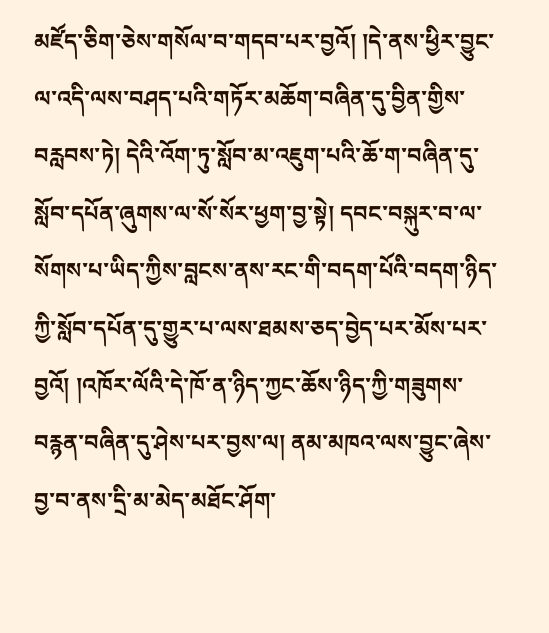མཛོད་ཅིག་ཅེས་གསོལ་བ་གདབ་པར་བྱའོ། །དེ་ནས་ཕྱིར་བྱུང་ལ་འདི་ལས་བཤད་པའི་གཏོར་མཆོག་བཞིན་དུ་བྱིན་གྱིས་བརླབས་ཏེ། དེའི་འོག་ཏུ་སློབ་མ་འཇུག་པའི་ཆོ་ག་བཞིན་དུ་སློབ་དཔོན་ཞུགས་ལ་སོ་སོར་ཕྱག་བྱ་སྟེ། དབང་བསྐུར་བ་ལ་སོགས་པ་ཡིད་ཀྱིས་བླངས་ནས་རང་གི་བདག་པོའི་བདག་ཉིད་ཀྱི་སློབ་དཔོན་དུ་གྱུར་པ་ལས་ཐམས་ཅད་བྱེད་པར་མོས་པར་བྱའོ། །འཁོར་ལོའི་དེ་ཁོ་ན་ཉིད་ཀྱང་ཆོས་ཉིད་ཀྱི་གཟུགས་བརྙན་བཞིན་དུ་ཤེས་པར་བྱས་ལ། ནམ་མཁའ་ལས་བྱུང་ཞེས་ བྱ་བ་ནས་དྲི་མ་མེད་མཐོང་ཤོག་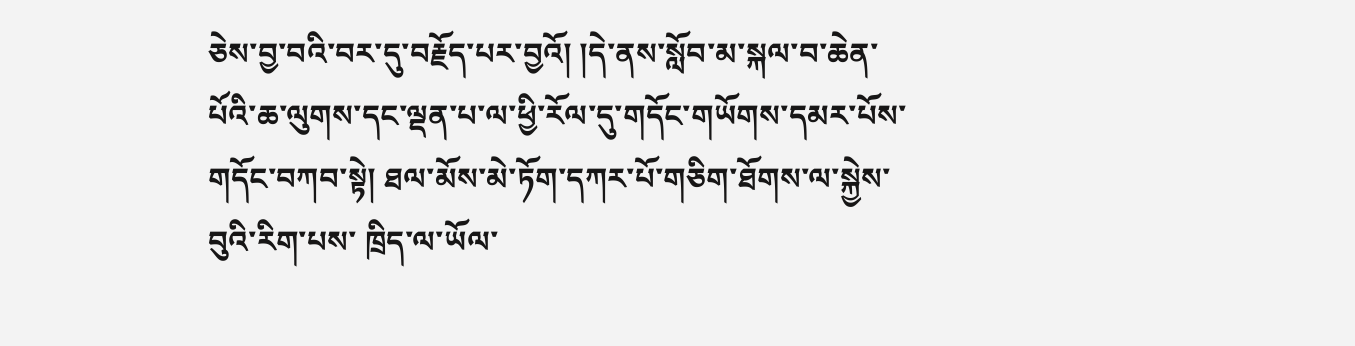ཅེས་བྱ་བའི་བར་དུ་བརྗོད་པར་བྱའོ། །དེ་ནས་སློབ་མ་སྐལ་བ་ཆེན་པོའི་ཆ་ལུགས་དང་ལྡན་པ་ལ་ཕྱི་རོལ་དུ་གདོང་གཡོགས་དམར་པོས་གདོང་བཀབ་སྟེ། ཐལ་མོས་མེ་ཏོག་དཀར་པོ་གཅིག་ཐོགས་ལ་སྐྱེས་བུའི་རིག་པས་ ཁྲིད་ལ་ཡོལ་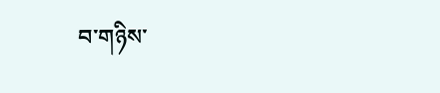བ་གཉིས་